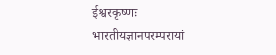ईश्वरकृष्णः
भारतीयज्ञानपरम्परायां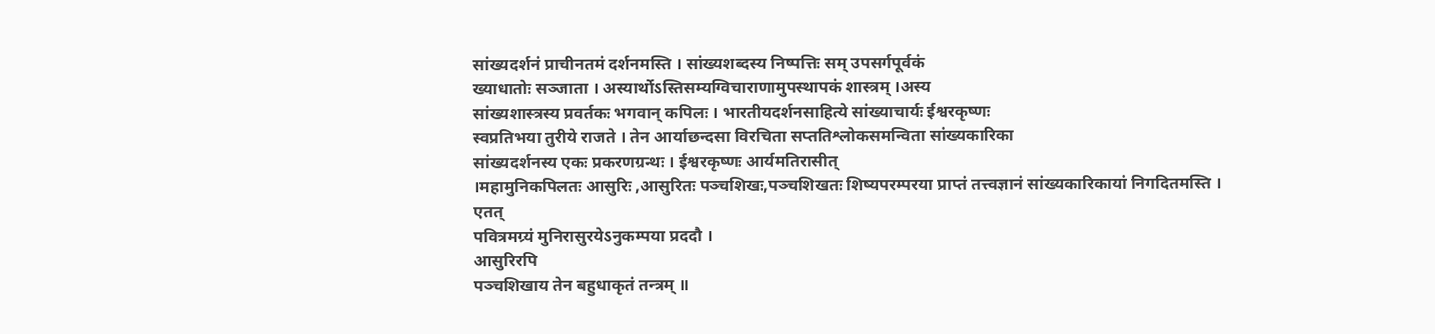सांख्यदर्शनं प्राचीनतमं दर्शनमस्ति । सांख्यशब्दस्य निष्पत्तिः सम् उपसर्गपूर्वकं
ख्याधातोः सञ्जाता । अस्यार्थोऽस्तिसम्यग्विचाराणामुपस्थापकं शास्त्रम् ।अस्य
सांख्यशास्त्रस्य प्रवर्तकः भगवान् कपिलः । भारतीयदर्शनसाहित्ये सांख्याचार्यः ईश्वरकृष्णः
स्वप्रतिभया तुरीये राजते । तेन आर्याछन्दसा विरचिता सप्ततिश्लोकसमन्विता सांख्यकारिका
सांख्यदर्शनस्य एकः प्रकरणग्रन्थः । ईश्वरकृष्णः आर्यमतिरासीत्
।महामुनिकपिलतः आसुरिः ,आसुरितः पञ्चशिखः,पञ्चशिखतः शिष्यपरम्परया प्राप्तं तत्त्वज्ञानं सांख्यकारिकायां निगदितमस्ति ।
एतत्
पवित्रमग्र्यं मुनिरासुरयेऽनुकम्पया प्रददौ ।
आसुरिरपि
पञ्चशिखाय तेन बहुधाकृतं तन्त्रम् ॥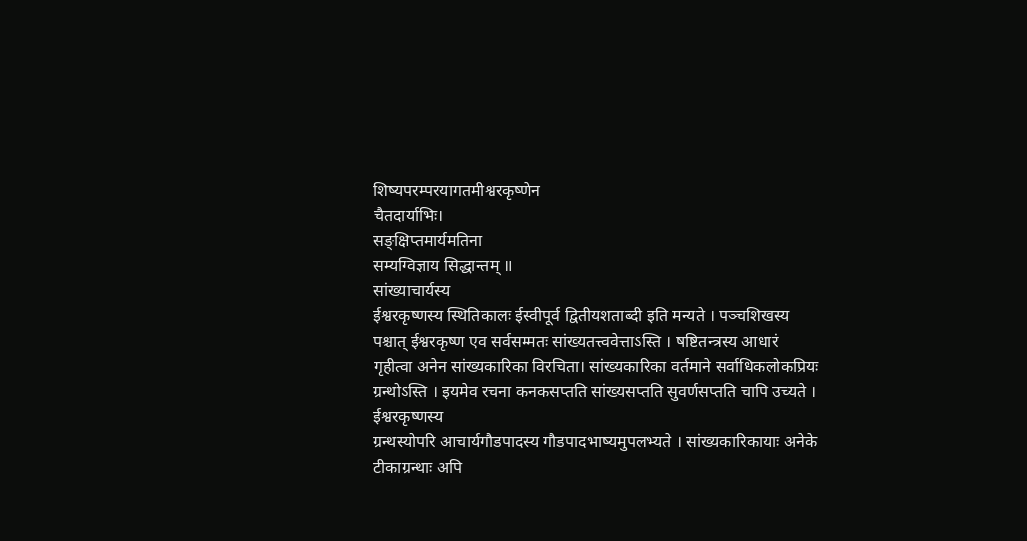शिष्यपरम्परयागतमीश्वरकृष्णेन
चैतदार्याभिः।
सङ्क्षिप्तमार्यमतिना
सम्यग्विज्ञाय सिद्धान्तम् ॥
सांख्याचार्यस्य
ईश्वरकृष्णस्य स्थितिकालः ईस्वीपूर्व द्वितीयशताब्दी इति मन्यते । पञ्चशिखस्य
पश्चात् ईश्वरकृष्ण एव सर्वसम्मतः सांख्यतत्त्ववेत्ताऽस्ति । षष्टितन्त्रस्य आधारं
गृहीत्वा अनेन सांख्यकारिका विरचिता। सांख्यकारिका वर्तमाने सर्वाधिकलोकप्रियः
ग्रन्थोऽस्ति । इयमेव रचना कनकसप्तति सांख्यसप्तति सुवर्णसप्तति चापि उच्यते ।
ईश्वरकृष्णस्य
ग्रन्थस्योपरि आचार्यगौडपादस्य गौडपादभाष्यमुपलभ्यते । सांख्यकारिकायाः अनेके
टीकाग्रन्थाः अपि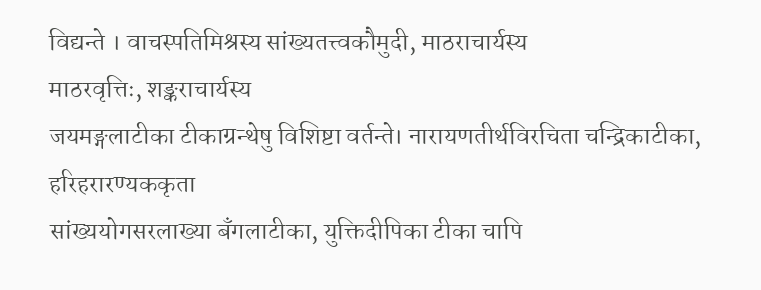विद्यन्ते । वाचस्पतिमिश्रस्य सांख्यतत्त्वकौमुदी, माठराचार्यस्य
माठरवृत्तिः, शङ्कराचार्यस्य
जयमङ्गलाटीका टीकाग्रन्थेषु विशिष्टा वर्तन्ते। नारायणतीर्थविरचिता चन्द्रिकाटीका, हरिहरारण्यककृता
सांख्ययोगसरलाख्या बँगलाटीका, युक्तिदीपिका टीका चापि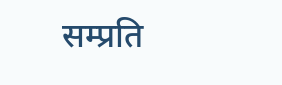सम्प्रति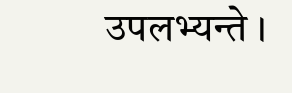उपलभ्यन्ते ।